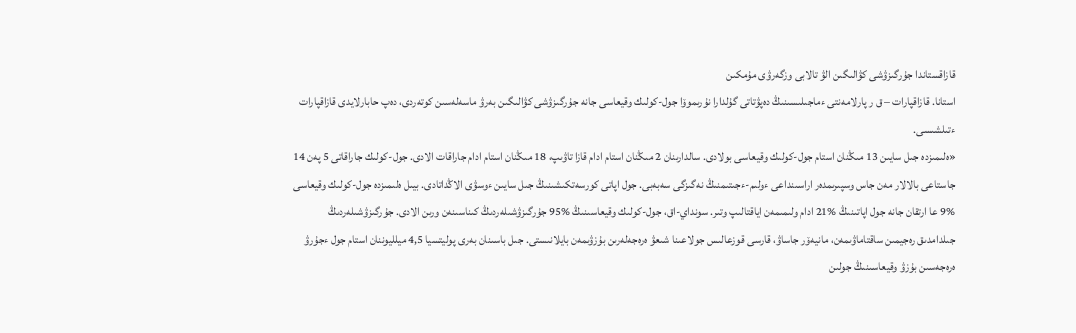قازاقستاندا جۇرگىزۋشى كۋالىگىن الۋ تالابى وزگەرۋى مۇمكىن
استانا. قازاقپارات – ق ر پارلامەنتى ءماجىلىسىنىڭ دەپۋتاتى گۇلدارا نۇرىموۆا جول-كولىك وقيعاسى جانە جۇرگىزۋشى كۋالىگىن بەرۋ ماسەلەسىن كوتەردى، دەپ حابارلايدى قازاقپارات ءتىلشىسى.
«ەلىمىزدە جىل سايىن 13 مىڭنان استام جول-كولىك وقيعاسى بولادى. سالدارىنان 2 مىڭنان استام ادام قازا تاۋىپ، 18 مىڭنان استام ادام جاراقات الادى. جول-كولىك جاراقاتى 5 پەن 14 جاستاعى بالالار مەن جاس وسپىرىمدەر اراسىنداعى ءولىم-ءجىتىمنىڭ نەگىزگى سەبەبى. جول اپاتى كورسەتكىشىنىڭ جىل سايىن ءوسۋى الاڭداتادى. بيىل ەلىمىزدە جول-كولىك وقيعاسى %9 عا ارتقان جانە جول اپاتىنىڭ %21 ادام ولىمىمەن اياقتالىپ وتىر. سونداي-اق، جول-كولىك وقيعاسىنىڭ %95 جۇرگىزۋشىلەردىڭ كىناسىنەن ورىن الادى. جۇرگىزۋشىلەردىڭ جىلدامدىق رەجيمىن ساقتاماۋىمەن، مانيەۆر جاساۋ، قارسى قوزعالىس جولاعىنا شىعۋ ەرەجەلەرىن بۇزۋىمەن بايلانىستى. جىل باسىنان بەرى پوليتسيا 4,5 ميلليوننان استام جول ءجۇرۋ ەرەجەسىن بۇزۋ وقيعاسىنىڭ جولىن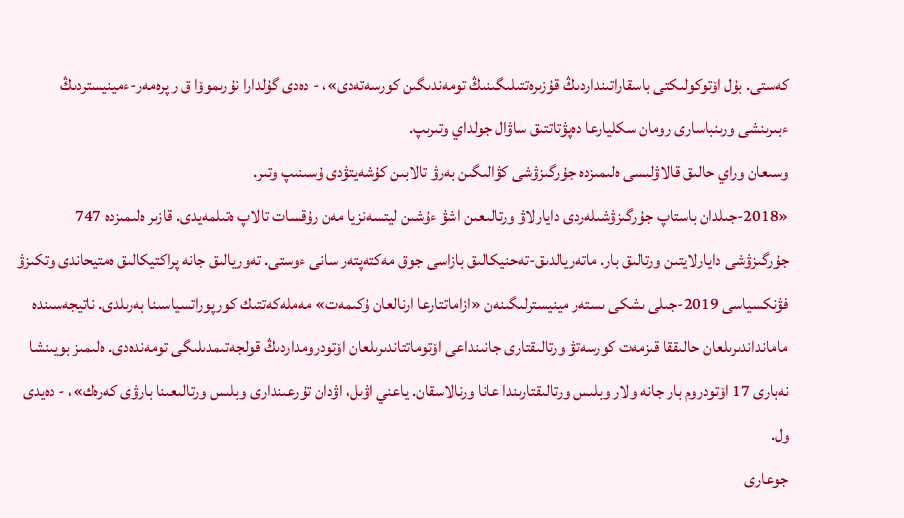كەستى. بۇل اۆتوكولىكتى باسقاراتىنداردىڭ قۇزىرەتتىلىگىنىڭ تومەندىگىن كورسەتەدى»، - دەدى گۇلدارا نۇرىموۆا ق ر پرەمەر-ءمينيستردىڭ ءبىرىنشى ورىنباسارى رومان سكليارعا دەپۋتاتتىق ساۋال جولداي وتىرىپ.
وسىعان وراي حالىق قالاۋلىسى ەلىمىزدە جۇرگىزۋشى كۋالىگىن بەرۋ تالابىن كۇشەيتۋدى ۇسىنىپ وتىر.
«2018-جىلدان باستاپ جۇرگىزۋشىلەردى دايارلاۋ ورتالىعىن اشۋ ءۇشىن ليتسەنزيا مەن رۇقسات تالاپ ەتىلمەيدى. قازىر ەلىمىزدە 747 جۇرگىزۋشى دايارلايتىن ورتالىق بار. ماتەريالدىق-تەحنيكالىق بازاسى جوق مەكتەپتەر سانى ءوستى. تەوريالىق جانە پراكتيكالىق ەمتيحاندى وتكىزۋ فۋنكسياسى 2019-جىلى ىشكى ىستەر مينيسترلىگىنەن «ازاماتتارعا ارنالعان ۇكىمەت» مەملەكەتتىك كورپوراتسياسىنا بەرىلدى. ناتيجەسىندە مامانداندىرىلعان حالىققا قىزمەت كورسەتۋ ورتالىقتارى جانىنداعى اۆتوماتتاندىرىلعان اۆتودرومداردىڭ قولجەتىمدىلىگى تومەندەدى. ەلىمىز بويىنشا نەبارى 17 اۆتودروم بار جانە ولار وبلىس ورتالىقتارىندا عانا ورنالاسقان. ياعني اۋىل، اۋدان تۇرعىندارى وبلىس ورتالىعىنا بارۋى كەرەك»، - دەيدى ول.
جوعارى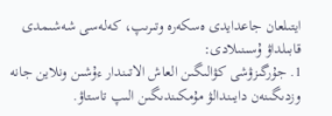ايتىلعان جاعدايدى ەسكەرە وتىرىپ، كەلەسى شەشىمدى قابىلداۋ ۇسىنىلادى:
1. جۇرگىزۋشى كۋالىگىن العاش الاتىندار ءۇشىن ونلاين جانە وزدىگىنەن دايىندالۋ مۇمكىندىگىن الىپ تاستاۋ.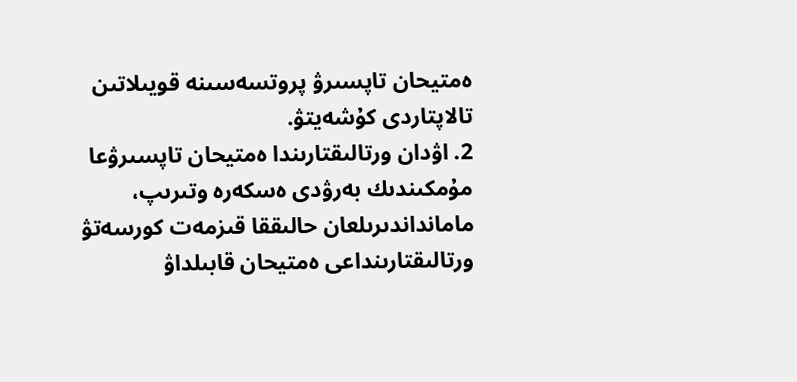ەمتيحان تاپسىرۋ پروتسەسىنە قويىلاتىن تالاپتاردى كۇشەيتۋ.
2. اۋدان ورتالىقتارىندا ەمتيحان تاپسىرۋعا مۇمكىندىك بەرۋدى ەسكەرە وتىرىپ، مامانداندىرىلعان حالىققا قىزمەت كورسەتۋ ورتالىقتارىنداعى ەمتيحان قابىلداۋ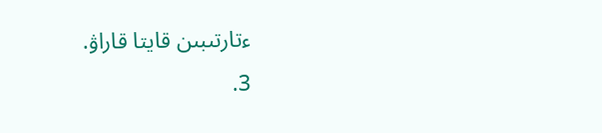ءتارتىبىن قايتا قاراۋ.
3.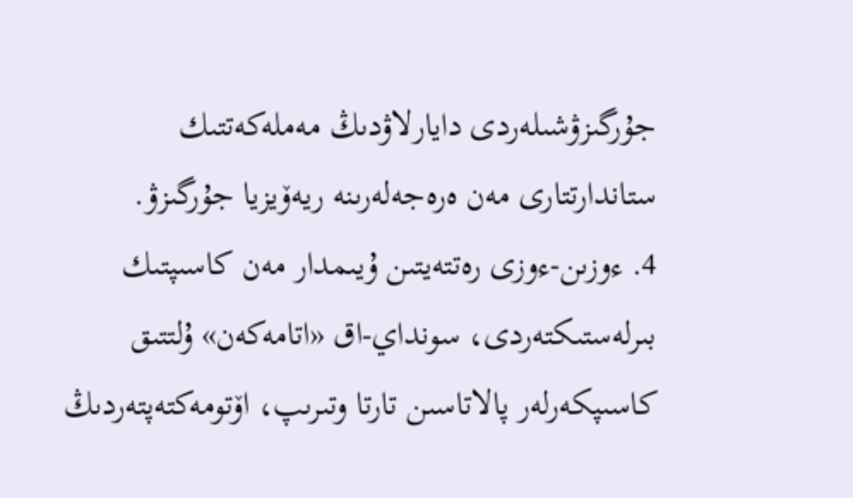جۇرگىزۋشىلەردى دايارلاۋدىڭ مەملەكەتتىك ستاندارتتارى مەن ەرەجەلەرىنە ريەۆيزيا جۇرگىزۋ.
4. ءوزىن-ءوزى رەتتەيتىن ۇيىمدار مەن كاسىپتىك بىرلەستىكتەردى، سونداي-اق «اتامەكەن» ۇلتتىق كاسىپكەرلەر پالاتاسىن تارتا وتىرىپ، اۆتومەكتەپتەردىڭ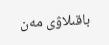باقىلاۋى مەن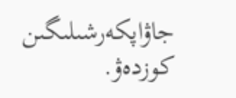جاۋاپكەرشىلىگىن كوزدەۋ.